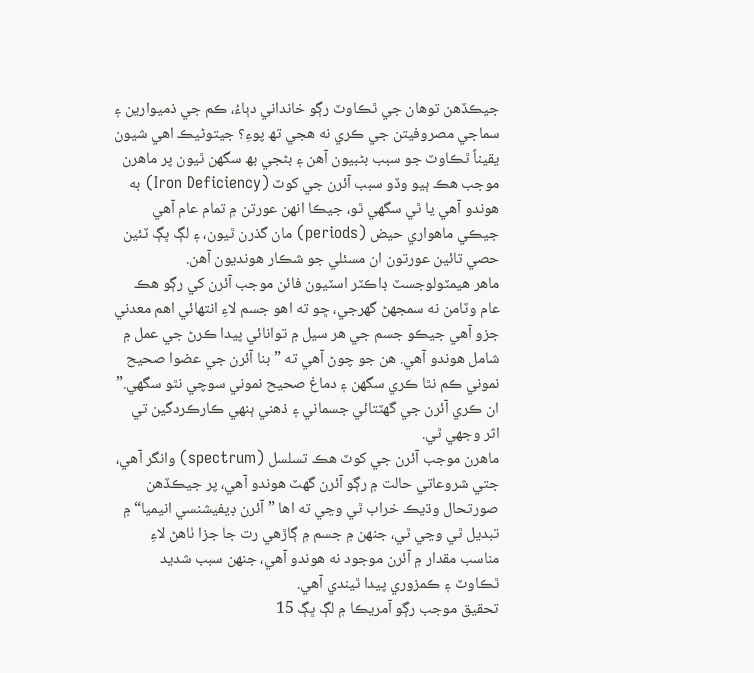جيڪڏهن توهان جي ٿڪاوٽ رڳو خانداني دٻاءُ، ڪم جي ذميوارين ۽ سماجي مصروفيتن جي ڪري نه هجي تھ پوءِ؟ جيتوڻيڪ اهي شيون يقيناً ٿڪاوٽ جو سبب بڻبيون آھن ۽ بڻجي بھ سگھن ٿيون پر ماهرن موجب هڪ ٻيو وڏو سبب آئرن جي کوٽ (Iron Deficiency) به ھوندو آھي يا ٿي سگھي ٿو، جيڪا انهن عورتن ۾ تمام عام آهي جيڪي ماهواري حيض (periods) مان گذرن ٿيون، ۽ لڳ ڀڳ ٽئين حصي تائين عورتون ان مسئلي جو شڪار هونديون آهن.
ماهر هيمٽولوجسٽ ڊاڪٽر اسٽيون فائن موجب آئرن کي رڳو هڪ عام وٽامن نه سمجهڻ گهرجي، ڇو ته اهو جسم لاءِ انتهائي اهم معدني جزو آهي جيڪو جسم جي هر سيل ۾ توانائي پيدا ڪرڻ جي عمل ۾ شامل هوندو آهي. ھن جو چوڻ آهي ته ”بنا آئرن جي عضوا صحيح نموني ڪم نٿا ڪري سگهن ۽ دماغ صحيح نموني سوچي نٿو سگهي.” ان ڪري آئرن جي گهٽتائي جسماني ۽ ذهني ٻنهي ڪارڪردگين تي اثر وجهي ٿي.
ماهرن موجب آئرن جي کوٽ هڪ تسلسل (spectrum) وانگر آهي، جتي شروعاتي حالت ۾ رڳو آئرن گهٽ هوندو آهي، پر جيڪڏهن صورتحال وڌيڪ خراب ٿي وڃي ته اها ”آئرن ڊيفيشنسي انيميا“ ۾ تبديل ٿي وڃي ٿي، جنهن ۾ جسم ۾ ڳاڙهي رت جا جزا ٺاهڻ لاءِ مناسب مقدار ۾ آئرن موجود نه هوندو آهي، جنهن سبب شديد ٿڪاوٽ ۽ ڪمزوري پيدا ٿيندي آهي.
تحقيق موجب رڳو آمريڪا ۾ لڳ ڀڳ 15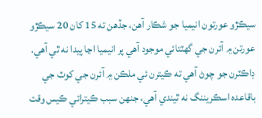سيڪڙو عورتون انيميا جو شڪار آهن، جڏهن ته 15 کان 20 سيڪڙو عورتن ۾ آئرن جي گهٽتائي موجود آهي پر انيميا اڃا پيدا نه ٿي آهي. ڊاڪٽرن جو چوڻ آهي ته ڪيترن ئي ملڪن ۾ آئرن جي کوٽ جي باقاعده اسڪريننگ نه ٿيندي آهي، جنهن سبب ڪيترائي ڪيس وقت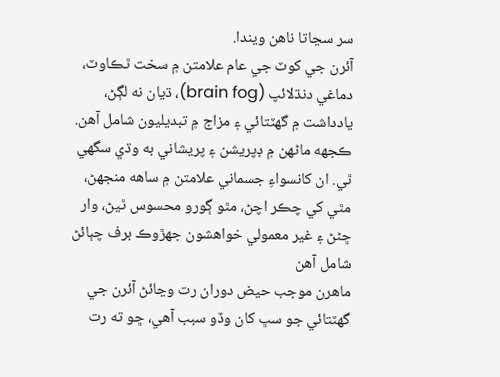سر سڃاتا ناهن ويندا.
آئرن جي کوٽ جي عام علامتن ۾ سخت ٿڪاوٽ، دماغي دنڌلائپ (brain fog)، ڌيان نه لڳڻ، يادداشت ۾ گهٽتائي ۽ مزاج ۾ تبديليون شامل آهن. ڪجهه ماڻهن ۾ ڊپريشن ۽ پريشاني به وڌي سگهي ٿي. ان کانسواءِ جسماني علامتن ۾ ساهه منجھڻ، مٿي کي چڪر اچڻ، مٿو ڳورو محسوس ٿيڻ، وار ڇڻڻ ۽ غير معمولي خواهشون جهڙوڪ برف چٻائڻ شامل آهن
ماهرن موجب حيض دوران رت وڃائڻ آئرن جي گهٽتائي جو سڀ کان وڏو سبب آهي، ڇو ته رت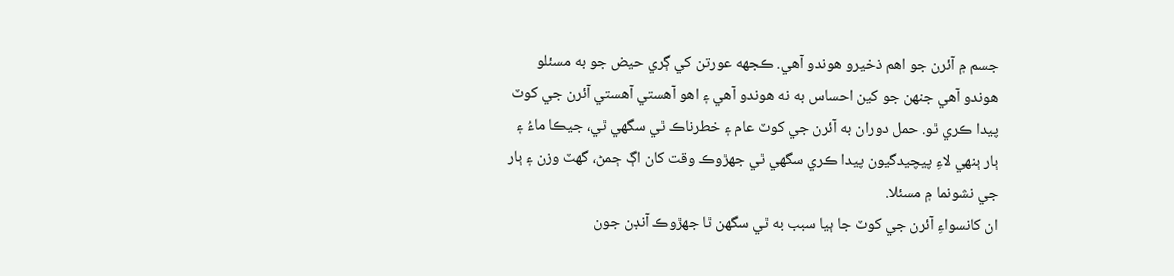جسم ۾ آئرن جو اهم ذخيرو هوندو آهي. ڪجهه عورتن کي ڳري حيض جو به مسئلو هوندو آهي جنهن جو کين احساس به نه هوندو آهي ۽ اهو آهستي آهستي آئرن جي کوٽ پيدا ڪري ٿو. حمل دوران به آئرن جي کوٽ عام ۽ خطرناڪ ٿي سگهي ٿي، جيڪا ماءُ ۽ ٻار ٻنهي لاءِ پيچيدگيون پيدا ڪري سگهي ٿي جهڙوڪ وقت کان اڳ ڄمڻ، گهٽ وزن ۽ ٻار جي نشونما ۾ مسئلا.
ان کانسواءِ آئرن جي کوٽ جا ٻيا سبب به ٿي سگهن ٿا جهڙوڪ آنڊن جون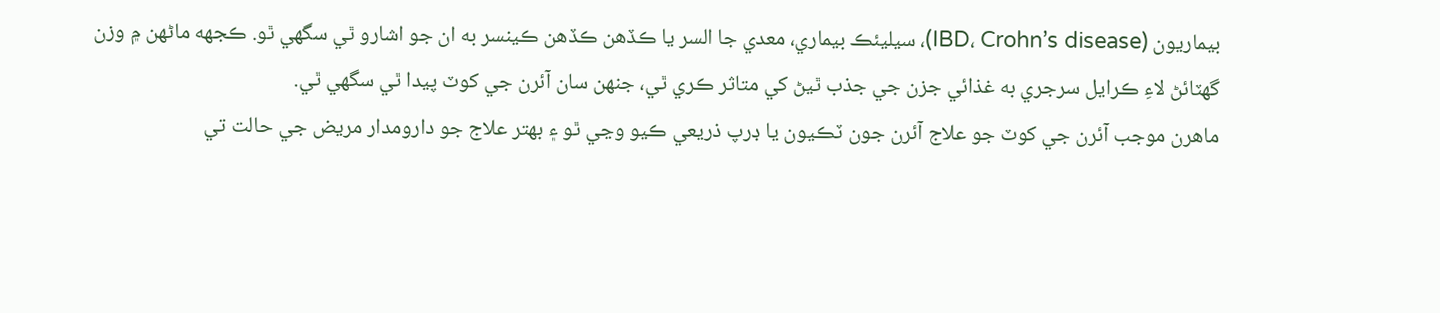بيماريون (IBD، Crohn’s disease)، سيليئڪ بيماري، معدي جا السر يا ڪڏهن ڪڏهن ڪينسر به ان جو اشارو ٿي سگهي ٿو. ڪجهه ماڻهن ۾ وزن گهٽائڻ لاءِ ڪرايل سرجري به غذائي جزن جي جذب ٿيڻ کي متاثر ڪري ٿي، جنهن سان آئرن جي کوٽ پيدا ٿي سگهي ٿي.
ماهرن موجب آئرن جي کوٽ جو علاج آئرن جون ٽڪيون يا ڊرپ ذريعي ڪيو وڃي ٿو ۽ بهتر علاج جو دارومدار مريض جي حالت تي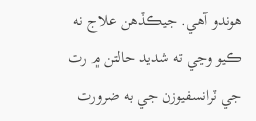هوندو آهي. جيڪڏهن علاج نه ڪيو وڃي ته شديد حالتن ۾ رت جي ٽرانسفيوزن جي به ضرورت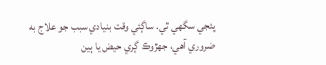پئجي سگهي ٿي. ساڳئي وقت بنيادي سبب جو علاج به ضروري آهي، جهڙوڪ ڳري حيض يا ٻين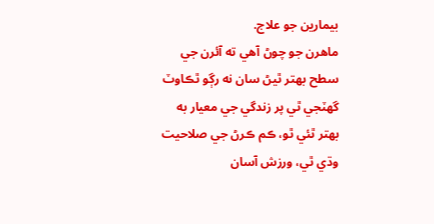بيمارين جو علاج.
ماهرن جو چوڻ آهي ته آئرن جي سطح بهتر ٿيڻ سان نه رڳو ٿڪاوٽ گهٽجي ٿي پر زندگي جي معيار به بهتر ٿئي ٿو، ڪم ڪرڻ جي صلاحيت وڌي ٿي، ورزش آسان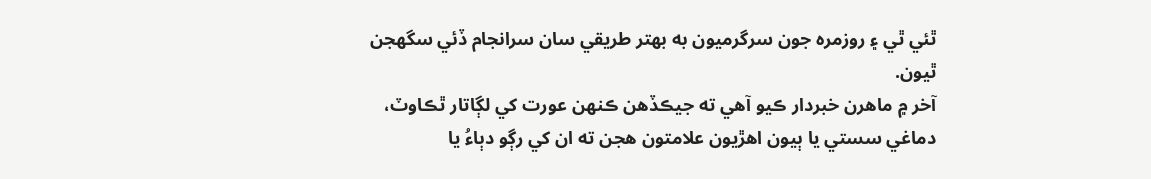ٿئي ٿي ۽ روزمره جون سرگرميون به بهتر طريقي سان سرانجام ڏئي سگهجن ٿيون.
آخر ۾ ماهرن خبردار ڪيو آهي ته جيڪڏهن ڪنهن عورت کي لڳاتار ٿڪاوٽ، دماغي سستي يا ٻيون اهڙيون علامتون هجن ته ان کي رڳو دٻاءُ يا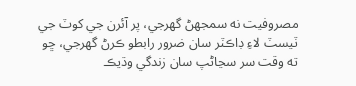مصروفيت نه سمجهڻ گهرجي، پر آئرن جي کوٽ جي ٽيسٽ لاءِ ڊاڪٽر سان ضرور رابطو ڪرڻ گهرجي، ڇو ته وقت سر سڃاڻپ سان زندگي وڌيڪ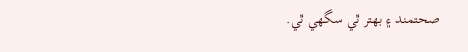صحتمند ۽ بهتر ٿي سگهي ٿي.